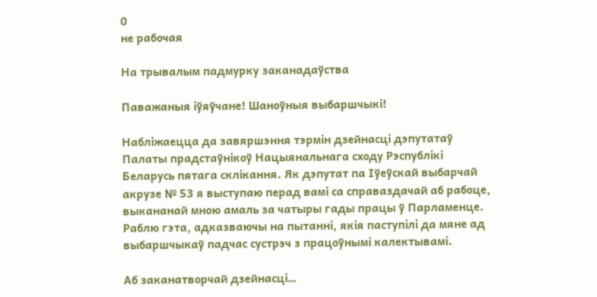0
не рабочая

На трывалым падмурку заканадаўства

Паважаныя іўяўчане! Шаноўныя выбаршчыкі!

Набліжаецца да завяршэння тэрмін дзейнасці дэпутатаў Палаты прадстаўнікоў Нацыянальнага сходу Рэспублікі Беларусь пятага склікання. Як дэпутат па Іўеўскай выбарчай акрузе № 53 я выступаю перад вамі са справаздачай аб рабоце, выкананай мною амаль за чатыры гады працы ў Парламенце. Раблю гэта, адказваючы на пытанні, якія паступілі да мяне ад выбаршчыкаў падчас сустрэч з працоўнымі калектывамі.

Аб заканатворчай дзейнасці…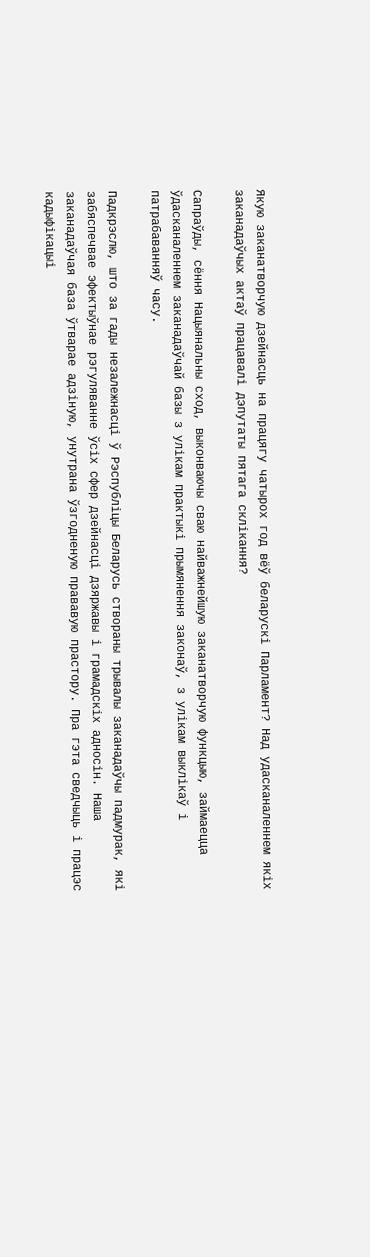Якую заканатворчую дзейнасць на працягу чатырох год вёў беларускі Парламент? Над удасканаленнем якіх заканадаўчых актаў працавалі дэпутаты пятага склікання?

Сапраўды, сёння Нацыянальны сход, выконваючы сваю найважнейшую заканатворчую функцыю, займаецца ўдасканаленнем заканадаўчай базы з улікам практыкі прымянення законаў, з улікам выклікаў і патрабаванняў часу.

Падкрэслю, што за гады незалежнасці ў Рэспубліцы Беларусь створаны трывалы заканадаўчы падмурак, які забяспечвае эфектыўнае рэгуляванне ўсіх сфер дзейнасці дзяржавы і грамадскіх адносін. Наша заканадаўчая база ўтварае адзіную, унутрана ўзгодненую прававую прастору. Пра гэта сведчыць і працэс кадыфікацыі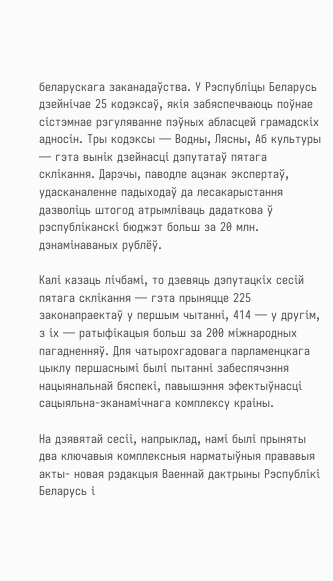беларускага заканадаўства. У Рэспубліцы Беларусь дзейнічае 25 кодэксаў, якія забяспечваюць поўнае сістэмнае рэгуляванне пэўных абласцей грамадскіх адносін. Тры кодэксы — Водны, Лясны, Аб культуры — гэта вынік дзейнасці дэпутатаў пятага склікання. Дарэчы, паводле ацэнак экспертаў, удасканаленне падыходаў да лесакарыстання дазволіць штогод атрымліваць дадаткова ў рэспубліканскі бюджэт больш за 20 млн. дэнамінаваных рублёў.

Калі казаць лічбамі, то дзевяць дэпутацкіх сесій пятага склікання — гэта прыняцце 225 законапраектаў у першым чытанні, 414 — у другім, з іх — ратыфікацыя больш за 200 міжнародных пагадненняў. Для чатырохгадовага парламенцкага цыклу першаснымі былі пытанні забеспячэння нацыянальнай бяспекі, павышэння эфектыўнасці сацыяльна-эканамічнага комплексу краіны.

На дзявятай сесіі, напрыклад, намі былі прыняты два ключавыя комплексныя нарматыўныя прававыя акты- новая рэдакцыя Ваеннай дактрыны Рэспублікі Беларусь і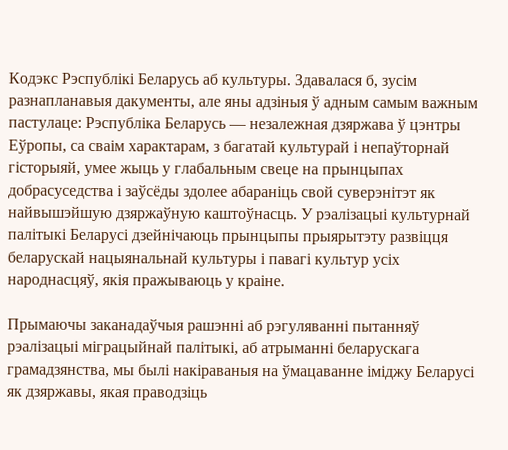Кодэкс Рэспублікі Беларусь аб культуры. Здавалася б, зусім разнапланавыя дакументы, але яны адзіныя ў адным самым важным пастулаце: Рэспубліка Беларусь — незалежная дзяржава ў цэнтры Еўропы, са сваім характарам, з багатай культурай і непаўторнай гісторыяй, умее жыць у глабальным свеце на прынцыпах добрасуседства і заўсёды здолее абараніць свой суверэнітэт як найвышэйшую дзяржаўную каштоўнасць. У рэалізацыі культурнай палітыкі Беларусі дзейнічаюць прынцыпы прыярытэту развіцця беларускай нацыянальнай культуры і павагі культур усіх народнасцяў, якія пражываюць у краіне.

Прымаючы заканадаўчыя рашэнні аб рэгуляванні пытанняў рэалізацыі міграцыйнай палітыкі, аб атрыманні беларускага грамадзянства, мы былі накіраваныя на ўмацаванне іміджу Беларусі як дзяржавы, якая праводзiць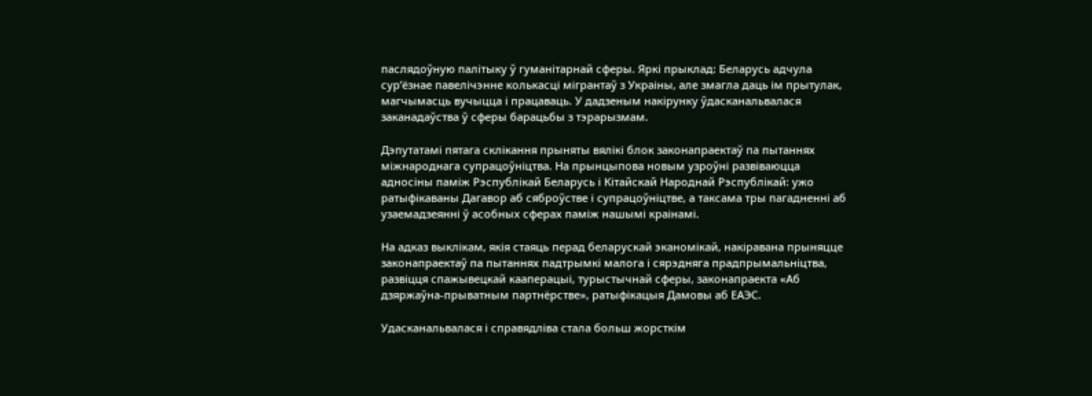паслядоўную палітыку ў гуманітарнай сферы. Яркі прыклад: Беларусь адчула сур’ёзнае павелічэнне колькасці мігрантаў з Украіны, але змагла даць ім прытулак, магчымасць вучыцца і працаваць. У дадзеным накірунку ўдасканальвалася заканадаўства ў сферы барацьбы з тэрарызмам.

Дэпутатамі пятага склікання прыняты вялікі блок законапраектаў па пытаннях міжнароднага супрацоўніцтва. На прынцыпова новым узроўні развіваюцца адносіны паміж Рэспублікай Беларусь і Кітайскай Народнай Рэспублікай: ужо ратыфікаваны Дагавор аб сяброўстве і супрацоўніцтве, а таксама тры пагадненні аб узаемадзеянні ў асобных сферах паміж нашымі краінамі.

На адказ выклікам, якія стаяць перад беларускай эканомікай, накіравана прыняцце законапраектаў па пытаннях падтрымкі малога і сярэдняга прадпрымальніцтва, развіцця спажывецкай кааперацыі, турыстычнай сферы, законапраекта «Аб дзяржаўна-прыватным партнёрстве», ратыфікацыя Дамовы аб ЕАЭС.

Удасканальвалася і справядліва стала больш жорсткім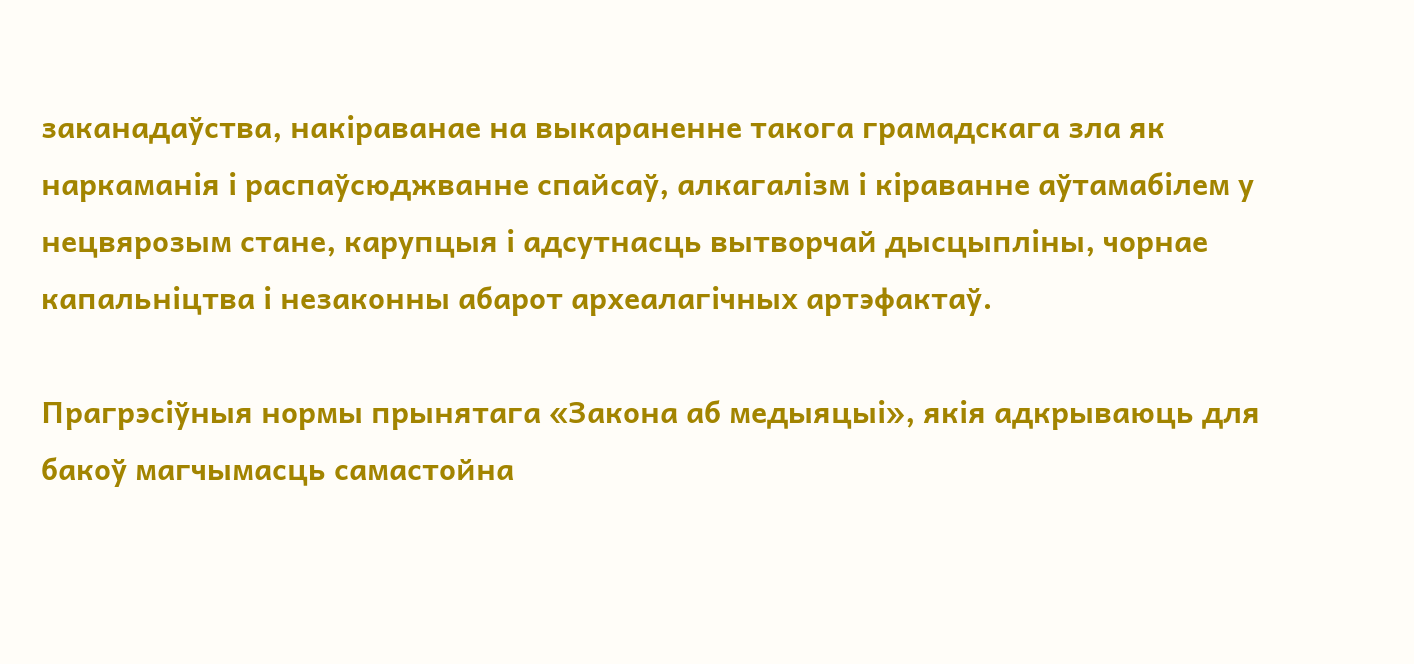заканадаўства, накіраванае на выкараненне такога грамадскага зла як наркаманія і распаўсюджванне спайсаў, алкагалізм і кіраванне аўтамабілем у нецвярозым стане, карупцыя і адсутнасць вытворчай дысцыпліны, чорнае капальніцтва і незаконны абарот археалагічных артэфактаў.

Прагрэсіўныя нормы прынятага «Закона аб медыяцыі», якія адкрываюць для бакоў магчымасць самастойна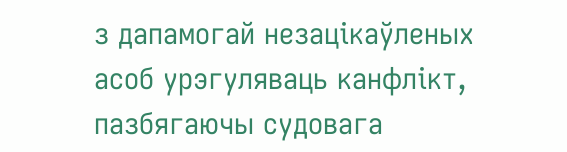з дапамогай незацікаўленых асоб урэгуляваць канфлікт, пазбягаючы судовага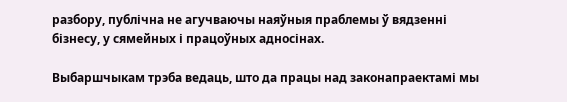разбору, публічна не агучваючы наяўныя праблемы ў вядзенні бізнесу, у сямейных і працоўных адносінах.

Выбаршчыкам трэба ведаць, што да працы над законапраектамі мы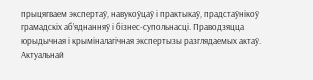прыцягваем экспертаў, навукоўцаў і практыкаў, прадстаўнікоў грамадскіх аб’яднанняў і бізнес-супольнасці. Праводзяцца юрыдычная і крыміналагічная экспертызы разглядаемых актаў. Актуальнай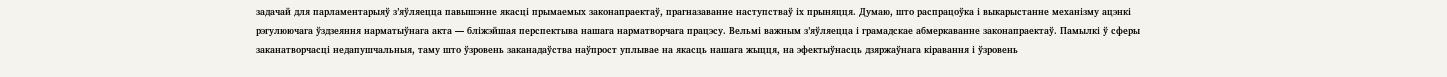задачай для парламентарыяў з’яўляецца павышэнне якасці прымаемых законапраектаў, прагназаванне наступстваў іх прыняцця. Думаю, што распрацоўка і выкарыстанне механізму ацэнкі рэгулюючага ўздзеяння нарматыўнага акта — бліжэйшая перспектыва нашага нарматворчага працэсу. Вельмі важным з’яўляецца і грамадскае абмеркаванне законапраектаў. Памылкі ў сферы заканатворчасці недапушчальныя, таму што ўзровень заканадаўства наўпрост уплывае на якасць нашага жыцця, на эфектыўнасць дзяржаўнага кіравання і ўзровень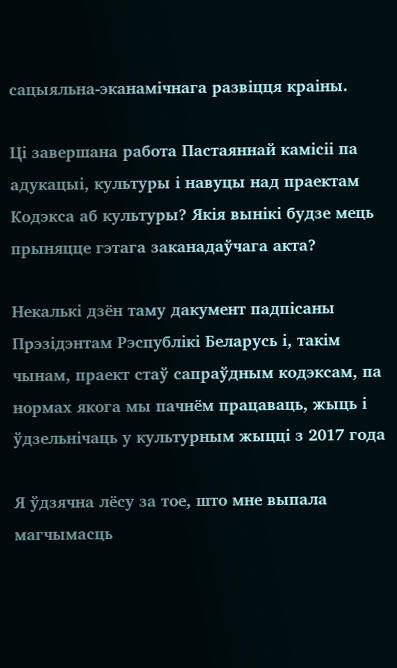сацыяльна-эканамічнага развіцця краіны.

Ці завершана работа Пастаяннай камісіі па адукацыі, культуры і навуцы над праектам Кодэкса аб культуры? Якія вынікі будзе мець прыняцце гэтага заканадаўчага акта?

Некалькі дзён таму дакумент падпісаны Прэзідэнтам Рэспублікі Беларусь і, такім чынам, праект стаў сапраўдным кодэксам, па нормах якога мы пачнём працаваць, жыць і ўдзельнічаць у культурным жыцці з 2017 года

Я ўдзячна лёсу за тое, што мне выпала магчымасць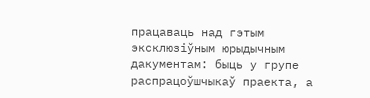працаваць над гэтым эксклюзіўным юрыдычным дакументам: быць у групе распрацоўшчыкаў праекта, а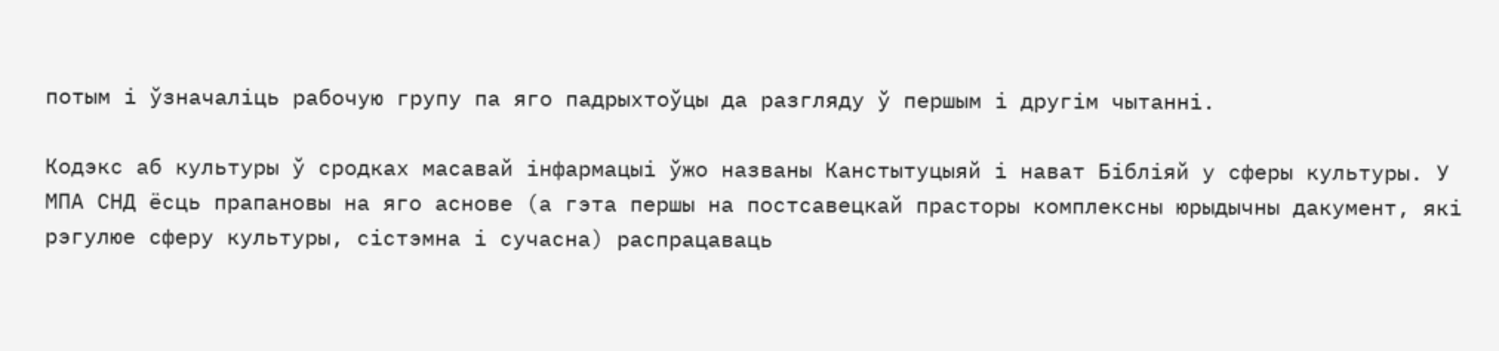потым і ўзначаліць рабочую групу па яго падрыхтоўцы да разгляду ў першым і другім чытанні.

Кодэкс аб культуры ў сродках масавай інфармацыі ўжо названы Канстытуцыяй і нават Бібліяй у сферы культуры. У МПА СНД ёсць прапановы на яго аснове (а гэта першы на постсавецкай прасторы комплексны юрыдычны дакумент, які рэгулюе сферу культуры, сістэмна і сучасна) распрацаваць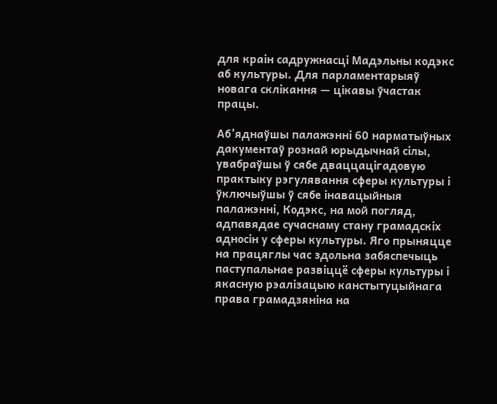для краін садружнасці Мадэльны кодэкс аб культуры. Для парламентарыяў новага склікання — цікавы ўчастак працы.

Аб’яднаўшы палажэнні 60 нарматыўных дакументаў рознай юрыдычнай сілы, увабраўшы ў сябе дваццацігадовую практыку рэгулявання сферы культуры і ўключыўшы ў сябе інавацыйныя палажэнні, Кодэкс, на мой погляд, адпавядае сучаснаму стану грамадскіх адносін у сферы культуры. Яго прыняцце на працяглы час здольна забяспечыць паступальнае развіццё сферы культуры і якасную рэалізацыю канстытуцыйнага права грамадзяніна на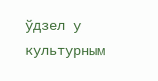ўдзел у культурным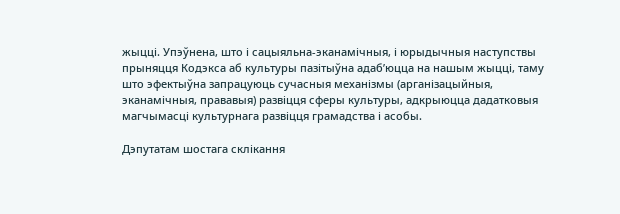жыцці. Упэўнена, што і сацыяльна-эканамічныя, і юрыдычныя наступствы прыняцця Кодэкса аб культуры пазітыўна адаб’юцца на нашым жыцці, таму што эфектыўна запрацуюць сучасныя механізмы (арганізацыйныя, эканамічныя, прававыя) развіцця сферы культуры, адкрыюцца дадатковыя магчымасці культурнага развіцця грамадства і асобы.

Дэпутатам шостага склікання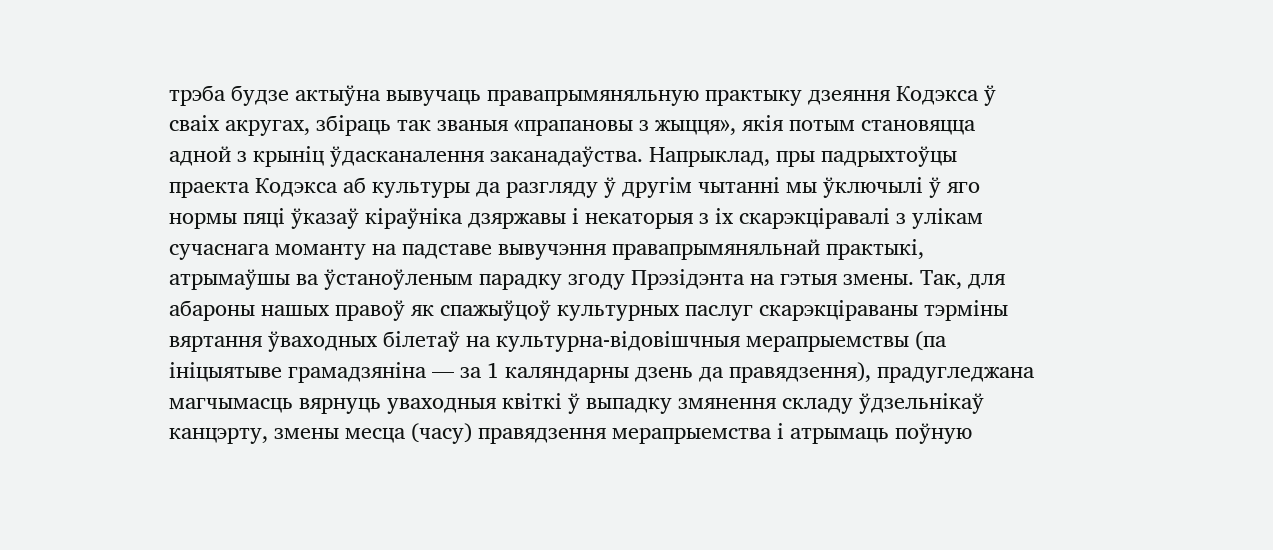трэба будзе актыўна вывучаць правапрымяняльную практыку дзеяння Кодэкса ў сваіх акругах, збіраць так званыя «прапановы з жыцця», якія потым становяцца адной з крыніц ўдасканалення заканадаўства. Напрыклад, пры падрыхтоўцы праекта Кодэкса аб культуры да разгляду ў другім чытанні мы ўключылі ў яго нормы пяці ўказаў кіраўніка дзяржавы і некаторыя з іх скарэкціравалі з улікам сучаснага моманту на падставе вывучэння правапрымяняльнай практыкі, атрымаўшы ва ўстаноўленым парадку згоду Прэзідэнта на гэтыя змены. Так, для абароны нашых правоў як спажыўцоў культурных паслуг скарэкціраваны тэрміны вяртання ўваходных білетаў на культурна-відовішчныя мерапрыемствы (па ініцыятыве грамадзяніна — за 1 каляндарны дзень да правядзення), прадугледжана магчымасць вярнуць уваходныя квіткі ў выпадку змянення складу ўдзельнікаў канцэрту, змены месца (часу) правядзення мерапрыемства і атрымаць поўную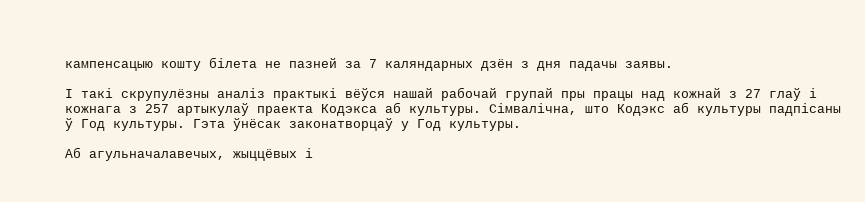кампенсацыю кошту білета не пазней за 7 каляндарных дзён з дня падачы заявы.

І такі скрупулёзны аналіз практыкі вёўся нашай рабочай групай пры працы над кожнай з 27 глаў і кожнага з 257 артыкулаў праекта Кодэкса аб культуры. Сімвалічна, што Кодэкс аб культуры падпісаны ў Год культуры. Гэта ўнёсак законатворцаў у Год культуры.

Аб агульначалавечых, жыццёвых і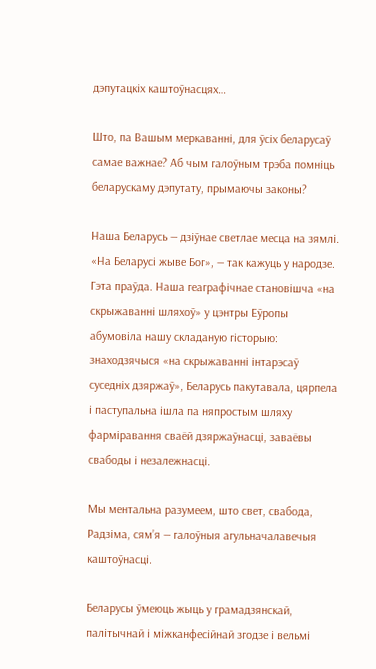дэпутацкіх каштоўнасцях…

Што, па Вашым меркаванні, для ўсіх беларусаў самае важнае? Аб чым галоўным трэба помніць беларускаму дэпутату, прымаючы законы?

Наша Беларусь — дзіўнае светлае месца на зямлі. «На Беларусі жыве Бог», — так кажуць у народзе. Гэта праўда. Наша геаграфічнае становішча «на скрыжаванні шляхоў» у цэнтры Еўропы абумовіла нашу складаную гісторыю: знаходзячыся «на скрыжаванні інтарэсаў суседніх дзяржаў», Беларусь пакутавала, цярпела і паступальна ішла па няпростым шляху фарміравання сваёй дзяржаўнасці, заваёвы свабоды і незалежнасці.

Мы ментальна разумеем, што свет, свабода, Радзіма, сям’я — галоўныя агульначалавечыя каштоўнасці.

Беларусы ўмеюць жыць у грамадзянскай, палітычнай і міжканфесійнай згодзе і вельмі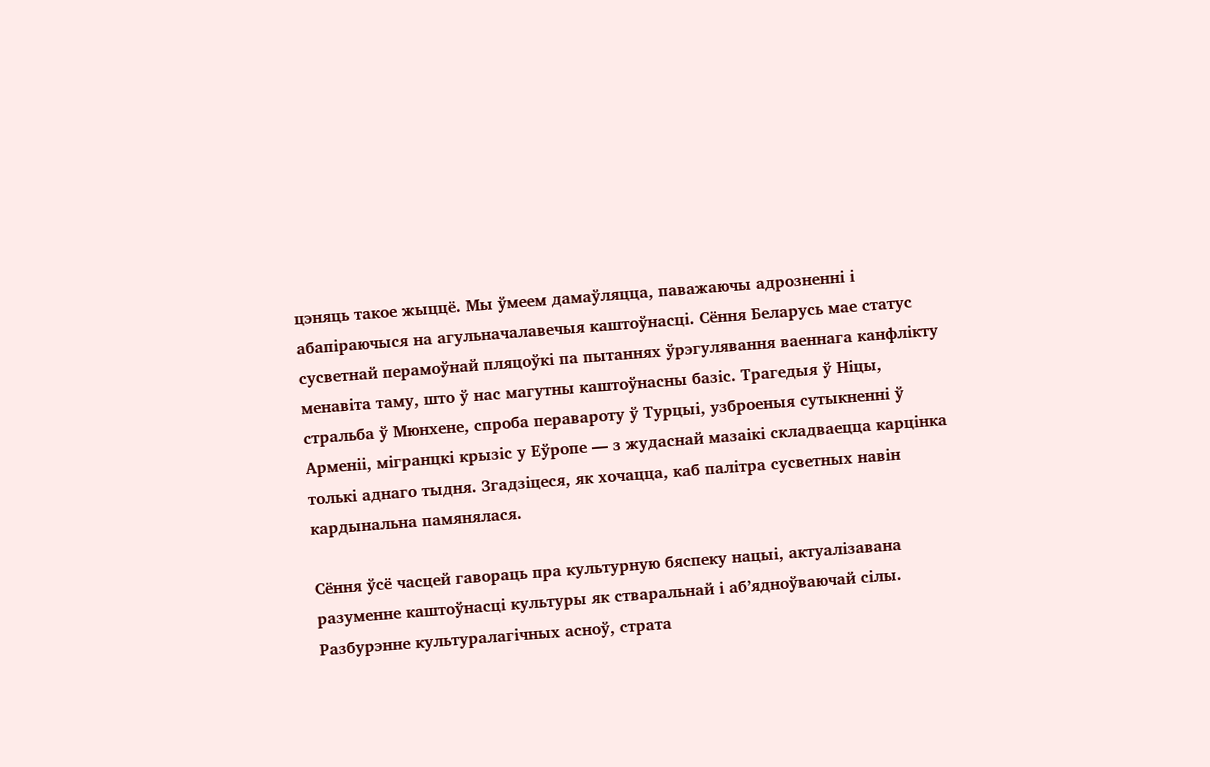цэняць такое жыццё. Мы ўмеем дамаўляцца, паважаючы адрозненні і абапіраючыся на агульначалавечыя каштоўнасці. Сёння Беларусь мае статус сусветнай перамоўнай пляцоўкі па пытаннях ўрэгулявання ваеннага канфлікту менавіта таму, што ў нас магутны каштоўнасны базіс. Трагедыя ў Ніцы, стральба ў Мюнхене, спроба перавароту ў Турцыі, узброеныя сутыкненні ў Арменіі, мігранцкі крызіс у Еўропе — з жудаснай мазаікі складваецца карцінка толькі аднаго тыдня. Згадзіцеся, як хочацца, каб палітра сусветных навін кардынальна памянялася.

Сёння ўсё часцей гавораць пра культурную бяспеку нацыі, актуалізавана разуменне каштоўнасці культуры як стваральнай і аб’ядноўваючай сілы. Разбурэнне культуралагічных асноў, страта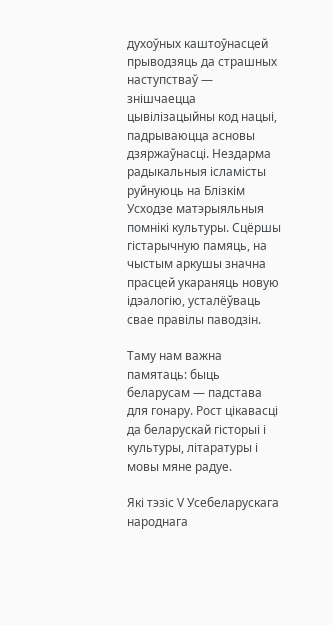духоўных каштоўнасцей прыводзяць да страшных наступстваў — знішчаецца цывілізацыйны код нацыі, падрываюцца асновы дзяржаўнасці. Нездарма радыкальныя ісламісты руйнуюць на Блізкім Усходзе матэрыяльныя помнікі культуры. Сцёршы гістарычную памяць, на чыстым аркушы значна прасцей укараняць новую ідэалогію, усталёўваць свае правілы паводзін.

Таму нам важна памятаць: быць беларусам — падстава для гонару. Рост цікавасці да беларускай гісторыі і культуры, літаратуры і мовы мяне радуе.

Які тэзіс V Усебеларускага народнага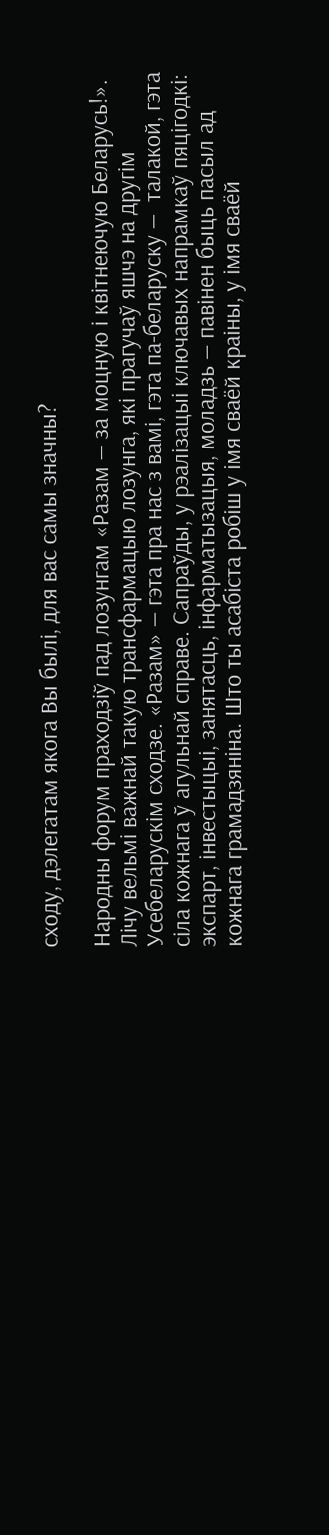сходу, дэлегатам якога Вы былі, для вас самы значны?

Народны форум праходзіў пад лозунгам «Разам — за моцную і квітнеючую Беларусь!». Лічу вельмі важнай такую трансфармацыю лозунга, які прагучаў яшчэ на другім Усебеларускім сходзе. «Разам» — гэта пра нас з вамі, гэта па-беларуску —  талакой, гэта сіла кожнага ў агульнай справе. Сапраўды, у рэалізацыі ключавых напрамкаў пяцігодкі: экспарт, інвестыцыі, занятасць, інфарматызацыя, моладзь — павінен быць пасыл ад кожнага грамадзяніна. Што ты асабіста робіш у імя сваёй краіны, у імя сваёй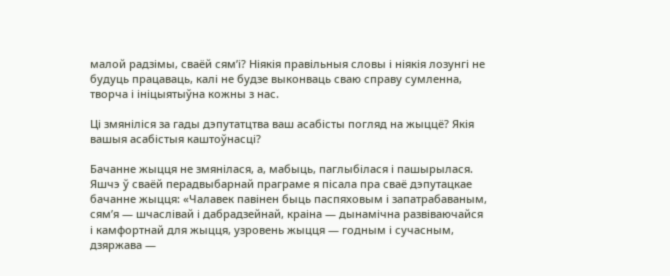малой радзімы, сваёй сям’і? Ніякія правільныя словы і ніякія лозунгі не будуць працаваць, калі не будзе выконваць сваю справу сумленна, творча і ініцыятыўна кожны з нас.

Ці змяніліся за гады дэпутатцтва ваш асабісты погляд на жыццё? Якія вашыя асабістыя каштоўнасці?

Бачанне жыцця не змянілася, а, мабыць, паглыбілася і пашырылася. Яшчэ ў сваёй перадвыбарнай праграме я пісала пра сваё дэпутацкае бачанне жыцця: «Чалавек павінен быць паспяховым і запатрабаваным, сям’я — шчаслівай і дабрадзейнай, краіна — дынамічна развіваючайся  і камфортнай для жыцця, узровень жыцця — годным і сучасным, дзяржава —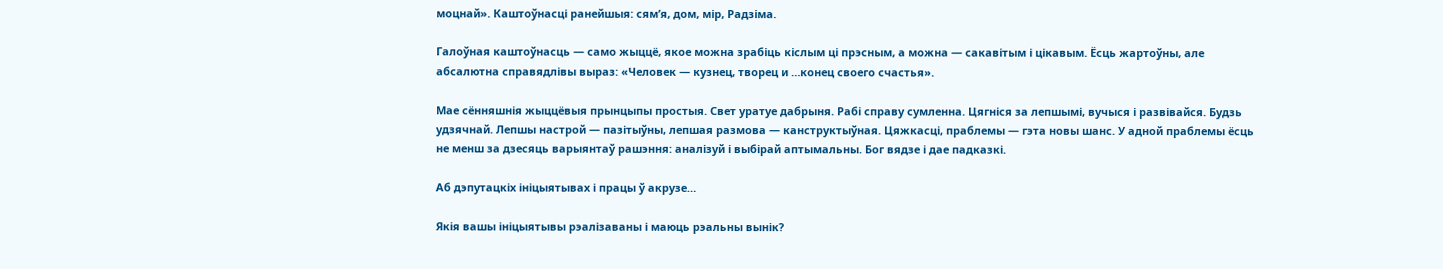моцнай». Каштоўнасці ранейшыя: сям’я, дом, мір, Радзіма.

Галоўная каштоўнасць — само жыццё, якое можна зрабіць кіслым ці прэсным, а можна — сакавітым і цікавым. Ёсць жартоўны, але абсалютна справядлівы выраз: «Человек — кузнец, творец и …конец своего счастья».

Мае сённяшнія жыццёвыя прынцыпы простыя. Свет уратуе дабрыня. Рабі справу сумленна. Цягніся за лепшымі, вучыся і развівайся. Будзь удзячнай. Лепшы настрой — пазітыўны, лепшая размова — канструктыўная. Цяжкасці, праблемы — гэта новы шанс. У адной праблемы ёсць не менш за дзесяць варыянтаў рашэння: аналізуй і выбірай аптымальны. Бог вядзе і дае падказкі.

Аб дэпутацкіх ініцыятывах і працы ў акрузе…

Якія вашы ініцыятывы рэалізаваны і маюць рэальны вынік?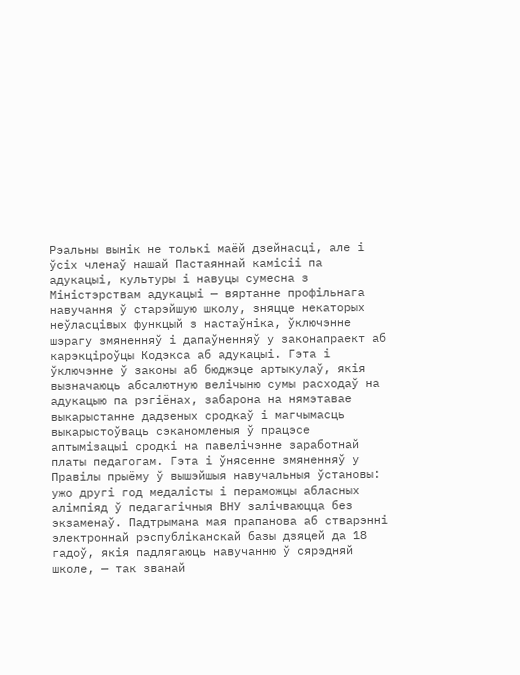Рэальны вынік не толькі маёй дзейнасці, але і ўсіх членаў нашай Пастаяннай камісіі па адукацыі, культуры і навуцы сумесна з Міністэрствам адукацыі — вяртанне профільнага навучання ў старэйшую школу, зняцце некаторых неўласцівых функцый з настаўніка, ўключэнне шэрагу змяненняў і дапаўненняў у законапраект аб карэкціроўцы Кодэкса аб адукацыі. Гэта і ўключэнне ў законы аб бюджэце артыкулаў, якія вызначаюць абсалютную велічыню сумы расходаў на адукацыю па рэгіёнах, забарона на нямэтавае выкарыстанне дадзеных сродкаў і магчымасць выкарыстоўваць сэканомленыя ў працэсе аптымізацыі сродкі на павелічэнне заработнай платы педагогам. Гэта і ўнясенне змяненняў у Правілы прыёму ў вышэйшыя навучальныя ўстановы: ужо другі год медалісты і пераможцы абласных алімпіяд ў педагагічныя ВНУ залічваюцца без экзаменаў. Падтрымана мая прапанова аб стварэнні электроннай рэспубліканскай базы дзяцей да 18 гадоў, якія падлягаюць навучанню ў сярэдняй школе, — так званай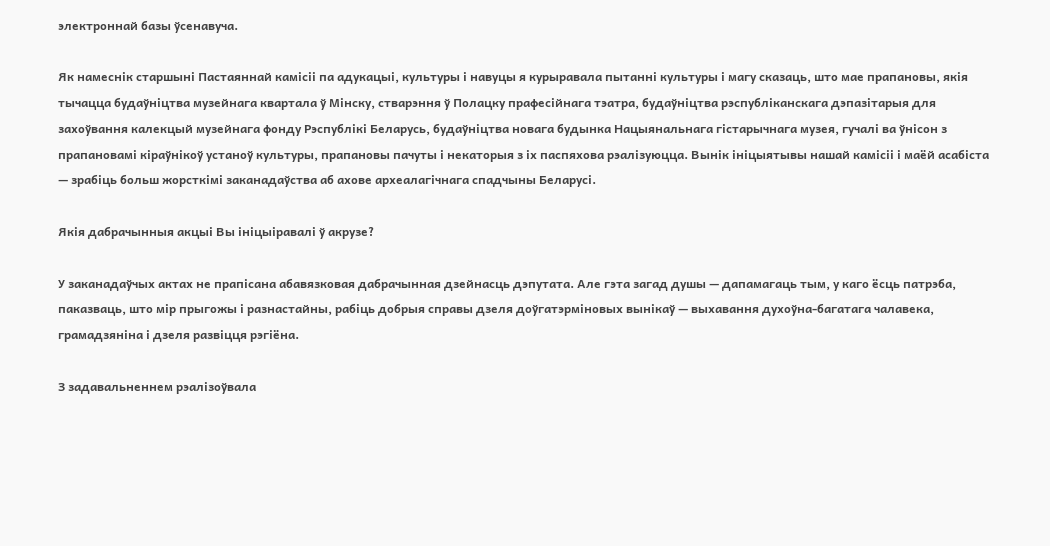электроннай базы ўсенавуча.

Як намеснік старшыні Пастаяннай камісіі па адукацыі, культуры і навуцы я курыравала пытанні культуры і магу сказаць, што мае прапановы, якія тычацца будаўніцтва музейнага квартала ў Мінску, стварэння ў Полацку прафесійнага тэатра, будаўніцтва рэспубліканскага дэпазітарыя для захоўвання калекцый музейнага фонду Рэспублікі Беларусь, будаўніцтва новага будынка Нацыянальнага гістарычнага музея, гучалі ва ўнісон з прапановамі кіраўнікоў устаноў культуры, прапановы пачуты і некаторыя з іх паспяхова рэалізуюцца. Вынік ініцыятывы нашай камісіі і маёй асабіста — зрабіць больш жорсткімі заканадаўства аб ахове археалагічнага спадчыны Беларусі.

Якія дабрачынныя акцыі Вы ініцыіравалі ў акрузе?

У заканадаўчых актах не прапісана абавязковая дабрачынная дзейнасць дэпутата. Але гэта загад душы — дапамагаць тым, у каго ёсць патрэба, паказваць, што мір прыгожы і разнастайны, рабіць добрыя справы дзеля доўгатэрміновых вынікаў — выхавання духоўна-багатага чалавека, грамадзяніна і дзеля развіцця рэгіёна.

З задавальненнем рэалізоўвала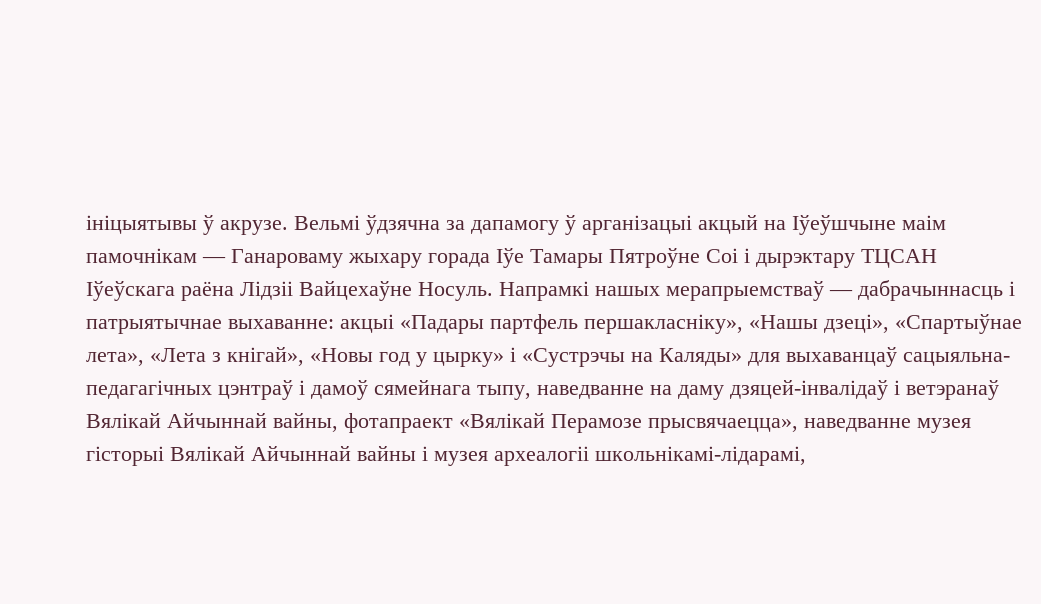ініцыятывы ў акрузе. Вельмі ўдзячна за дапамогу ў арганізацыі акцый на Іўеўшчыне маім памочнікам — Ганароваму жыхару горада Іўе Тамары Пятроўне Соі і дырэктару ТЦСАН Іўеўскага раёна Лідзіі Вайцехаўне Носуль. Напрамкі нашых мерапрыемстваў — дабрачыннасць і патрыятычнае выхаванне: акцыі «Падары партфель першакласніку», «Нашы дзеці», «Спартыўнае лета», «Лета з кнігай», «Новы год у цырку» і «Сустрэчы на Каляды» для выхаванцаў сацыяльна-педагагічных цэнтраў і дамоў сямейнага тыпу, наведванне на даму дзяцей-інвалідаў і ветэранаў Вялікай Айчыннай вайны, фотапраект «Вялікай Перамозе прысвячаецца», наведванне музея гісторыі Вялікай Айчыннай вайны і музея археалогіі школьнікамі-лідарамі,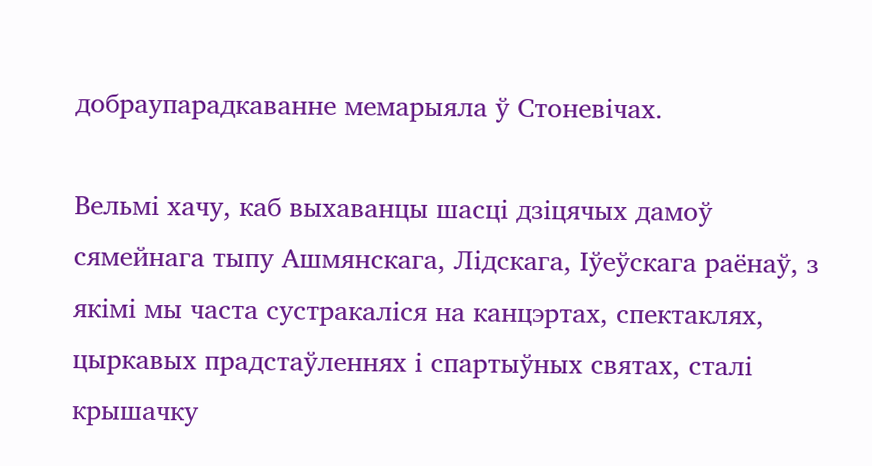добраупарадкаванне мемарыяла ў Стоневічах.

Вельмі хачу, каб выхаванцы шасці дзіцячых дамоў сямейнага тыпу Ашмянскага, Лідскага, Іўеўскага раёнаў, з якімі мы часта сустракаліся на канцэртах, спектаклях, цыркавых прадстаўленнях і спартыўных святах, сталі крышачку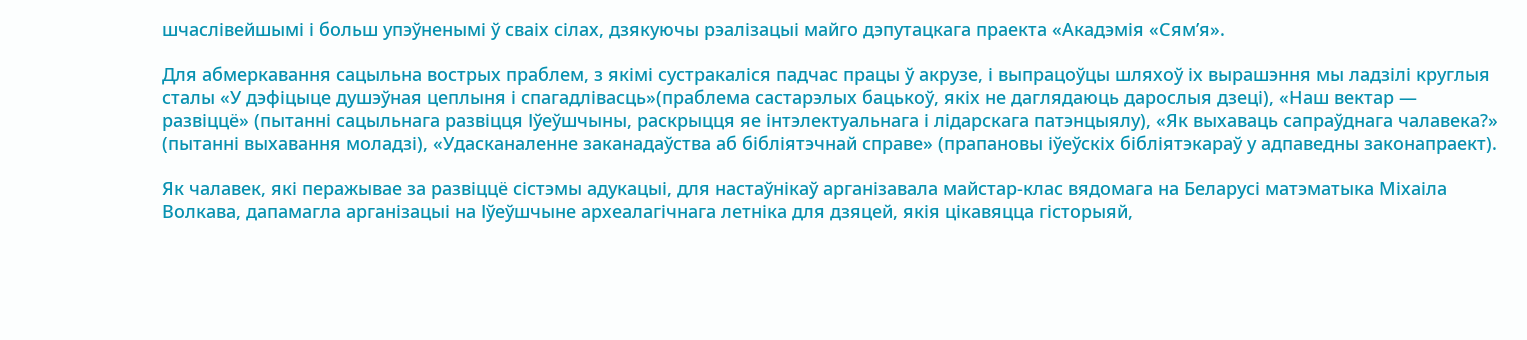шчаслівейшымі і больш упэўненымі ў сваіх сілах, дзякуючы рэалізацыі майго дэпутацкага праекта «Акадэмія «Сям’я».

Для абмеркавання сацыльна вострых праблем, з якімі сустракаліся падчас працы ў акрузе, і выпрацоўцы шляхоў іх вырашэння мы ладзілі круглыя сталы «У дэфіцыце душэўная цеплыня і спагадлівасць»(праблема састарэлых бацькоў, якіх не даглядаюць дарослыя дзеці), «Наш вектар — развіццё» (пытанні сацыльнага развіцця Іўеўшчыны, раскрыцця яе інтэлектуальнага і лідарскага патэнцыялу), «Як выхаваць сапраўднага чалавека?» (пытанні выхавання моладзі), «Удасканаленне заканадаўства аб бібліятэчнай справе» (прапановы іўеўскіх бібліятэкараў у адпаведны законапраект).

Як чалавек, які перажывае за развіццё сістэмы адукацыі, для настаўнікаў арганізавала майстар-клас вядомага на Беларусі матэматыка Міхаіла Волкава, дапамагла арганізацыі на Іўеўшчыне археалагічнага летніка для дзяцей, якія цікавяцца гісторыяй,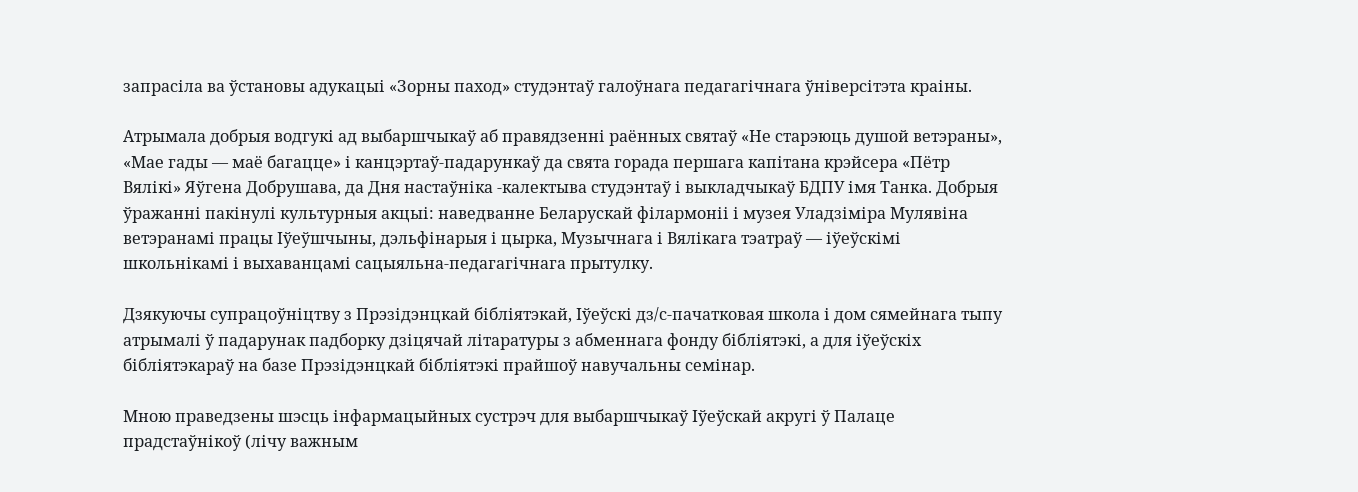запрасіла ва ўстановы адукацыі «Зорны паход» студэнтаў галоўнага педагагічнага ўніверсітэта краіны.

Атрымала добрыя водгукі ад выбаршчыкаў аб правядзенні раённых святаў «Не старэюць душой ветэраны», «Мае гады — маё багацце» і канцэртаў-падарункаў да свята горада першага капітана крэйсера «Пётр Вялікі» Яўгена Добрушава, да Дня настаўніка -калектыва студэнтаў і выкладчыкаў БДПУ імя Танка. Добрыя ўражанні пакінулі культурныя акцыі: наведванне Беларускай філармоніі і музея Уладзіміра Мулявіна ветэранамі працы Іўеўшчыны, дэльфінарыя і цырка, Музычнага і Вялікага тэатраў — іўеўскімі школьнікамі і выхаванцамі сацыяльна-педагагічнага прытулку.

Дзякуючы супрацоўніцтву з Прэзідэнцкай бібліятэкай, Іўеўскі дз/с-пачатковая школа і дом сямейнага тыпу атрымалі ў падарунак падборку дзіцячай літаратуры з абменнага фонду бібліятэкі, а для іўеўскіх бібліятэкараў на базе Прэзідэнцкай бібліятэкі прайшоў навучальны семінар.

Мною праведзены шэсць інфармацыйных сустрэч для выбаршчыкаў Іўеўскай акругі ў Палаце прадстаўнікоў (лічу важным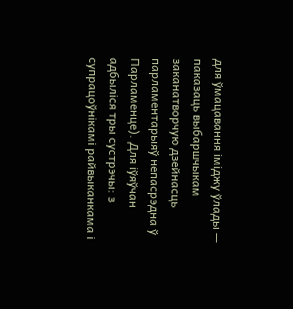для ўмацавання іміджу ўлады — паказаць выбаршчыкам заканатворчую дзейнасць парламентарыяў непасрэдна ў Парламенце). Для іўяўчан адбыліся тры сустрэчы: з супрацоўнікамі райвыканкама і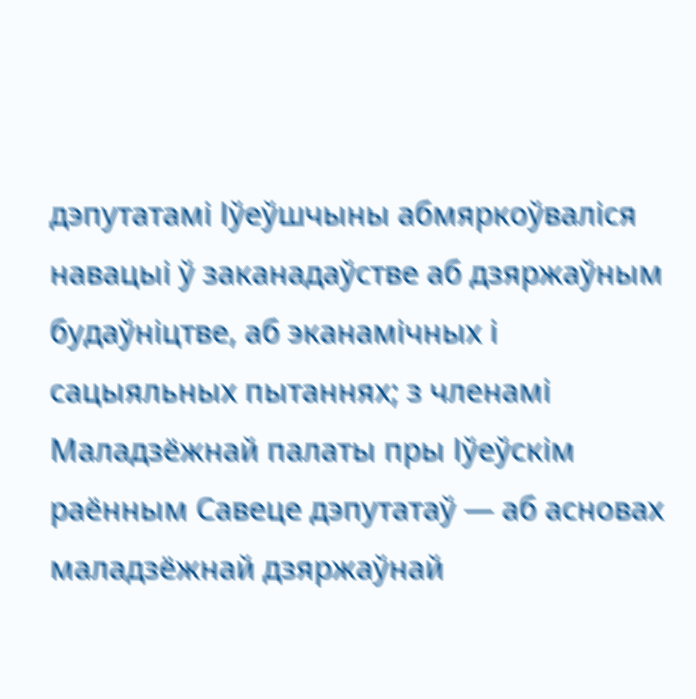дэпутатамі Іўеўшчыны абмяркоўваліся навацыі ў заканадаўстве аб дзяржаўным будаўніцтве, аб эканамічных і сацыяльных пытаннях; з членамі Маладзёжнай палаты пры Іўеўскім раённым Савеце дэпутатаў — аб асновах маладзёжнай дзяржаўнай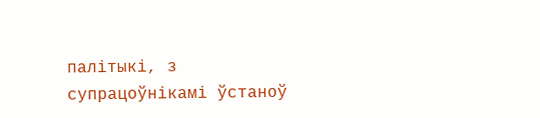палітыкі, з супрацоўнікамі ўстаноў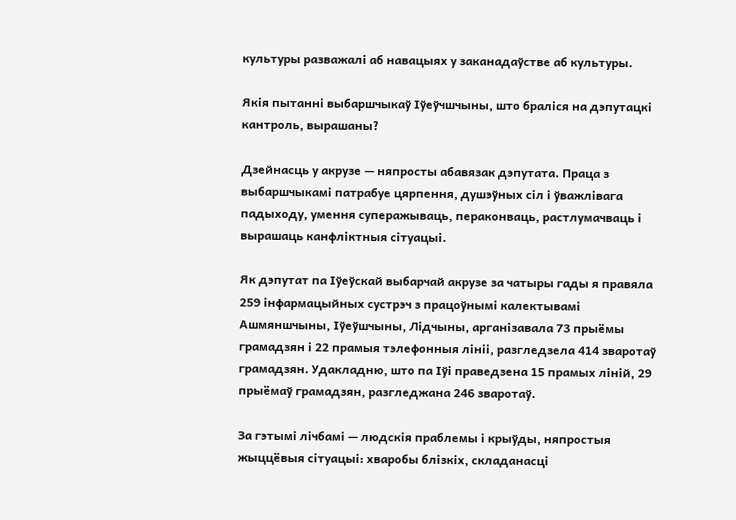культуры разважалі аб навацыях у заканадаўстве аб культуры.

Якія пытанні выбаршчыкаў Іўеўчшчыны, што браліся на дэпутацкі кантроль, вырашаны?

Дзейнасць у акрузе — няпросты абавязак дэпутата. Праца з выбаршчыкамі патрабуе цярпення, душэўных сіл і ўважлівага падыходу, умення суперажываць, пераконваць, растлумачваць і вырашаць канфліктныя сітуацыі.

Як дэпутат па Іўеўскай выбарчай акрузе за чатыры гады я правяла 259 інфармацыйных сустрэч з працоўнымі калектывамі Ашмяншчыны, Іўеўшчыны, Лідчыны, арганізавала 73 прыёмы грамадзян і 22 прамыя тэлефонныя лініі, разгледзела 414 зваротаў грамадзян. Удакладню, што па Іўі праведзена 15 прамых ліній, 29 прыёмаў грамадзян, разгледжана 246 зваротаў.

За гэтымі лічбамі — людскія праблемы і крыўды, няпростыя жыццёвыя сітуацыі: хваробы блізкіх, складанасці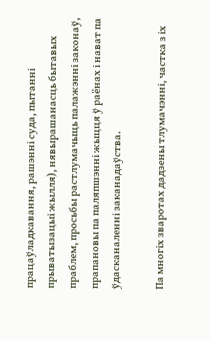працаўладкавання, рашэнні суда, пытанні прыватызацыі жылля), нявырашанасць бытавых праблем, просьбы растлумачыць палажэнні законаў, прапановы па паляпшэнні жыцця ў раёнах і нават па ўдасканаленні заканадаўства.

Па многіх зваротах дадзены тлумачэнні, частка з іх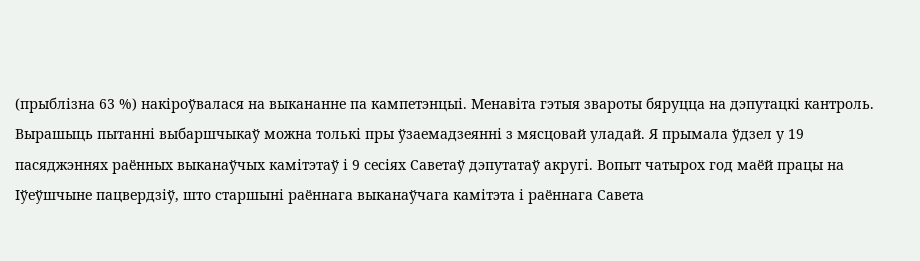(прыблізна 63 %) накіроўвалася на выкананне па кампетэнцыі. Менавіта гэтыя звароты бяруцца на дэпутацкі кантроль. Вырашыць пытанні выбаршчыкаў можна толькі пры ўзаемадзеянні з мясцовай уладай. Я прымала ўдзел у 19 пасяджэннях раённых выканаўчых камітэтаў і 9 сесіях Саветаў дэпутатаў акругі. Вопыт чатырох год маёй працы на Іўеўшчыне пацвердзіў, што старшыні раённага выканаўчага камітэта і раённага Савета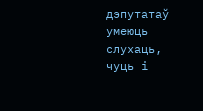дэпутатаў умеюць слухаць, чуць і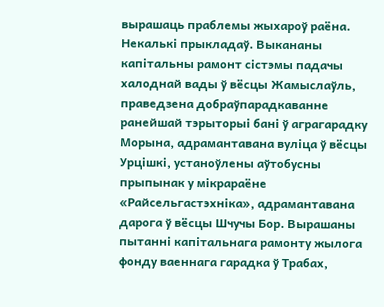вырашаць праблемы жыхароў раёна. Некалькі прыкладаў. Выкананы капітальны рамонт сістэмы падачы халоднай вады ў вёсцы Жамыслаўль, праведзена добраўпарадкаванне ранейшай тэрыторыі бані ў аграгарадку Морына, адрамантавана вуліца ў вёсцы Урцішкі, устаноўлены аўтобусны прыпынак у мікрараёне «Райсельгастэхніка», адрамантавана дарога ў вёсцы Шчучы Бор. Вырашаны пытанні капітальнага рамонту жылога фонду ваеннага гарадка ў Трабах,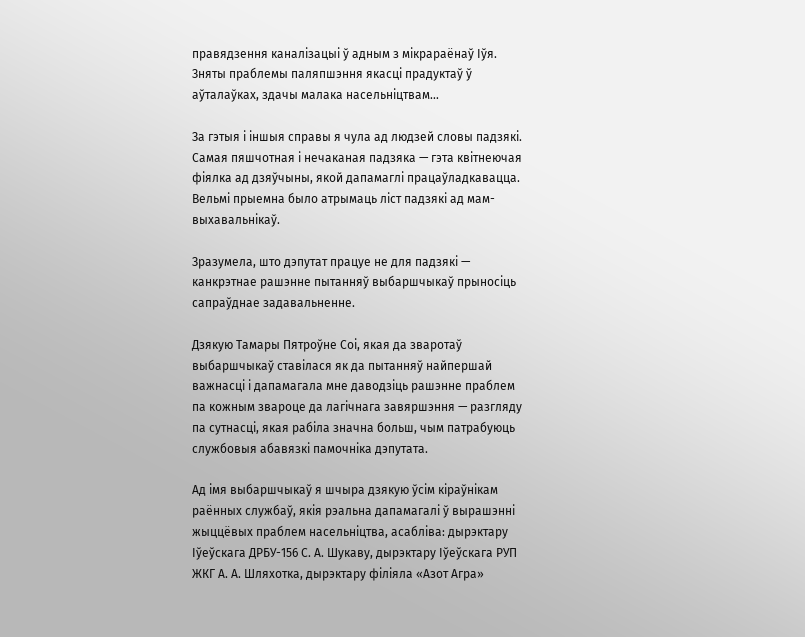правядзення каналізацыі ў адным з мікрараёнаў Іўя. Зняты праблемы паляпшэння якасці прадуктаў ў аўталаўках, здачы малака насельніцтвам…

За гэтыя і іншыя справы я чула ад людзей словы падзякі. Самая пяшчотная і нечаканая падзяка — гэта квітнеючая фіялка ад дзяўчыны, якой дапамаглі працаўладкавацца. Вельмі прыемна было атрымаць ліст падзякі ад мам-выхавальнікаў.

Зразумела, што дэпутат працуе не для падзякі — канкрэтнае рашэнне пытанняў выбаршчыкаў прыносіць сапраўднае задавальненне.

Дзякую Тамары Пятроўне Соі, якая да зваротаў выбаршчыкаў ставілася як да пытанняў найпершай важнасці і дапамагала мне даводзіць рашэнне праблем па кожным звароце да лагічнага завяршэння — разгляду па сутнасці, якая рабіла значна больш, чым патрабуюць службовыя абавязкі памочніка дэпутата.

Ад імя выбаршчыкаў я шчыра дзякую ўсім кіраўнікам раённых службаў, якія рэальна дапамагалі ў вырашэнні жыццёвых праблем насельніцтва, асабліва: дырэктару Іўеўскага ДРБУ-156 С. А. Шукаву, дырэктару Іўеўскага РУП ЖКГ А. А. Шляхотка, дырэктару філіяла «Азот Агра»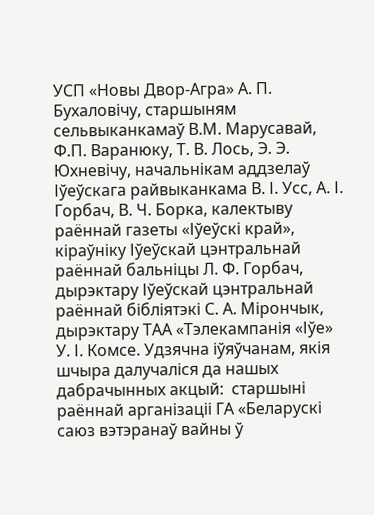УСП «Новы Двор-Агра» А. П. Бухаловічу, старшыням сельвыканкамаў В.М. Марусавай, Ф.П. Варанюку, Т. В. Лось, Э. Э. Юхневічу, начальнікам аддзелаў Іўеўскага райвыканкама В. І. Усс, А. І. Горбач, В. Ч. Борка, калектыву раённай газеты «Іўеўскі край», кіраўніку Іўеўскай цэнтральнай раённай бальніцы Л. Ф. Горбач, дырэктару Іўеўскай цэнтральнай раённай бібліятэкі С. А. Мірончык, дырэктару ТАА «Тэлекампанія «Іўе» У. І. Комсе. Удзячна іўяўчанам, якія шчыра далучаліся да нашых дабрачынных акцый:  старшыні раённай арганізаціі ГА «Беларускі саюз вэтэранаў вайны ў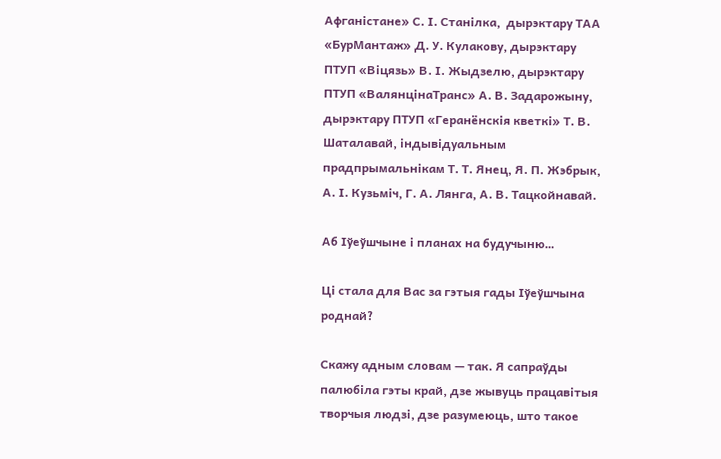Афганістане» С. І. Станілка,  дырэктару ТАА «БурМантаж» Д. У. Кулакову, дырэктару ПТУП «Віцязь» В. І. Жыдзелю, дырэктару ПТУП «ВалянцінаТранс» А. В. Задарожыну, дырэктару ПТУП «Геранёнскія кветкі» Т. В. Шаталавай, індывідуальным прадпрымальнікам Т. Т. Янец, Я. П. Жэбрык, А. І. Кузьміч, Г. А. Лянга, А. В. Тацкойнавай.

Аб Іўеўшчыне і планах на будучыню…

Ці стала для Вас за гэтыя гады Іўеўшчына роднай?

Скажу адным словам — так. Я сапраўды палюбіла гэты край, дзе жывуць працавітыя творчыя людзі, дзе разумеюць, што такое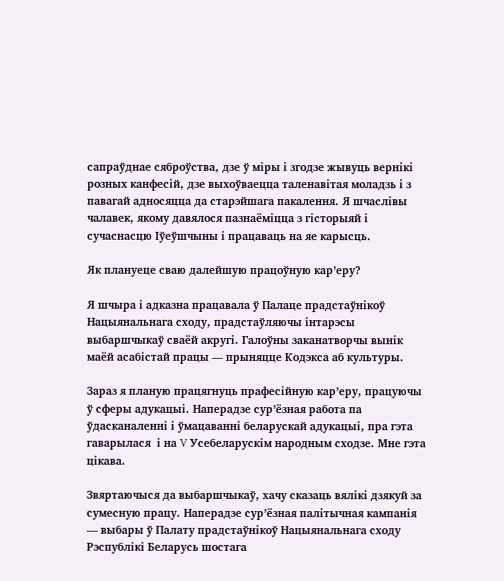сапраўднае сяброўства, дзе ў міры і згодзе жывуць вернікі розных канфесій, дзе выхоўваецца таленавітая моладзь і з павагай адносяцца да старэйшага пакалення. Я шчаслівы чалавек, якому давялося пазнаёміцца з гісторыяй і сучаснасцю Іўеўшчыны і працаваць на яе карысць.

Як плануеце сваю далейшую працоўную кар’еру?

Я шчыра і адказна працавала ў Палаце прадстаўнікоў Нацыянальнага сходу, прадстаўляючы інтарэсы выбаршчыкаў сваёй акругі. Галоўны заканатворчы вынік маёй асабістай працы — прыняцце Кодэкса аб культуры.

Зараз я планую працягнуць прафесійную кар’еру, працуючы ў сферы адукацыі. Наперадзе сур’ёзная работа па ўдасканаленні і ўмацаванні беларускай адукацыі, пра гэта гаварылася  і на V Усебеларускім народным сходзе. Мне гэта цікава.

Звяртаючыся да выбаршчыкаў, хачу сказаць вялікі дзякуй за сумесную працу. Наперадзе сур’ёзная палітычная кампанія — выбары ў Палату прадстаўнікоў Нацыянальнага сходу Рэспублікі Беларусь шостага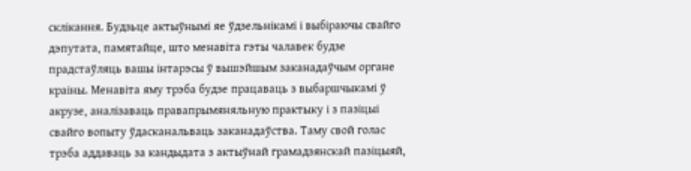склікання. Будзьце актыўнымі яе ўдзельнікамі і выбіраючы свайго дэпутата, памятайце, што менавіта гэты чалавек будзе прадстаўляць вашы інтарэсы ў вышэйшым заканадаўчым органе краіны. Менавіта яму трэба будзе працаваць з выбаршчыкамі ў акрузе, аналізаваць правапрымяняльную практыку і з пазіцыі свайго вопыту ўдасканальваць заканадаўства. Таму свой голас трэба аддаваць за кандыдата з актыўнай грамадзянскай пазіцыяй,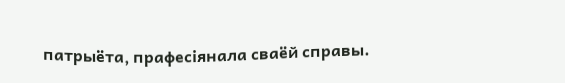патрыёта, прафесіянала сваёй справы.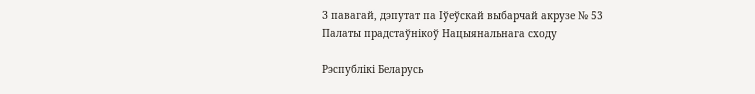З павагай, дэпутат па Іўеўскай выбарчай акрузе № 53 Палаты прадстаўнікоў Нацыянальнага сходу

Рэспублікі Беларусь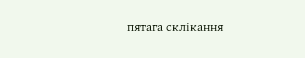пятага склікання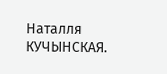Наталля КУЧЫНСКАЯ.